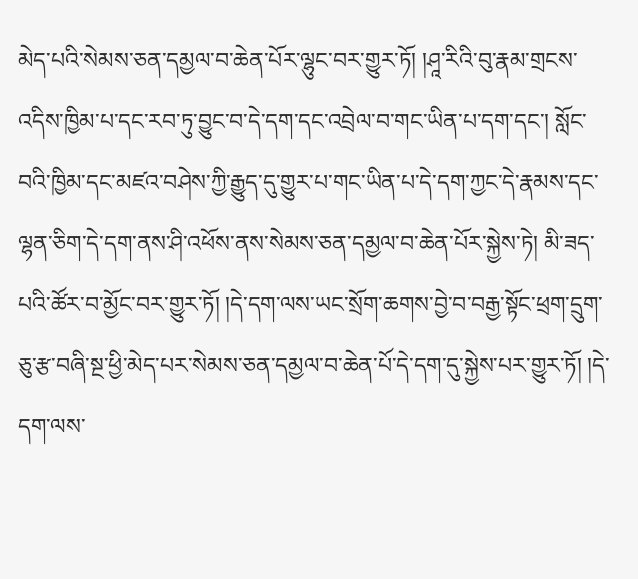མེད་པའི་སེམས་ཅན་དམྱལ་བ་ཆེན་པོར་ལྷུང་བར་གྱུར་ཏོ། །ཤཱ་རིའི་བུ་རྣམ་གྲངས་འདིས་ཁྱིམ་པ་དང་རབ་ཏུ་བྱུང་བ་དེ་དག་དང་འབྲེལ་བ་གང་ཡིན་པ་དག་དང་། སློང་བའི་ཁྱིམ་དང་མཛའ་བཤེས་ཀྱི་རྒྱུད་དུ་གྱུར་པ་གང་ཡིན་པ་དེ་དག་ཀྱང་དེ་རྣམས་དང་ལྷན་ཅིག་དེ་དག་ནས་ཤི་འཕོས་ནས་སེམས་ཅན་དམྱལ་བ་ཆེན་པོར་སྐྱེས་ཏེ། མི་ཟད་པའི་ཚོར་བ་མྱོང་བར་གྱུར་ཏོ། །དེ་དག་ལས་ཡང་སྲོག་ཆགས་བྱེ་བ་བརྒྱ་སྟོང་ཕྲག་དྲུག་ཅུ་རྩ་བཞི་སྔ་ཕྱི་མེད་པར་སེམས་ཅན་དམྱལ་བ་ཆེན་པོ་དེ་དག་དུ་སྐྱེས་པར་གྱུར་ཏོ། །དེ་དག་ལས་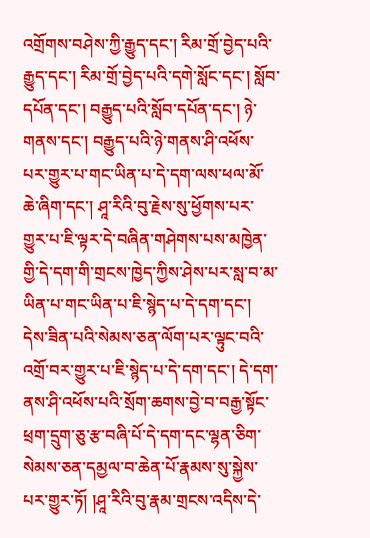འགྲོགས་བཤེས་ཀྱི་རྒྱུད་དང་། རིམ་གྲོ་བྱེད་པའི་རྒྱུད་དང་། རིམ་གྲོ་བྱེད་པའི་དགེ་སློང་དང་། སློབ་དཔོན་དང་། བརྒྱུད་པའི་སློབ་དཔོན་དང་། ཉེ་གནས་དང་། བརྒྱུད་པའི་ཉེ་གནས་ཤི་འཕོས་པར་གྱུར་པ་གང་ཡིན་པ་དེ་དག་ལས་ཕལ་མོ་ཆེ་ཞིག་དང་། ཤཱ་རིའི་བུ་རྗེས་སུ་ཕྱོགས་པར་གྱུར་པ་ཇི་ལྟར་དེ་བཞིན་གཤེགས་པས་མཁྱེན་གྱི་དེ་དག་གི་གྲངས་ཁྱེད་ཀྱིས་ཤེས་པར་སླ་བ་མ་ཡིན་པ་གང་ཡིན་པ་ཇི་སྙེད་པ་དེ་དག་དང་། དེས་ཟིན་པའི་སེམས་ཅན་ལོག་པར་ལྟུང་བའི་འགྲོ་བར་གྱུར་པ་ཇི་སྙེད་པ་དེ་དག་དང་། དེ་དག་ནས་ཤི་འཕོས་པའི་སྲོག་ཆགས་བྱེ་བ་བརྒྱ་སྟོང་ཕྲག་དྲུག་ཅུ་རྩ་བཞི་པོ་དེ་དག་དང་ལྷན་ཅིག་སེམས་ཅན་དམྱལ་བ་ཆེན་པོ་རྣམས་སུ་སྐྱེས་པར་གྱུར་ཏོ། །ཤཱ་རིའི་བུ་རྣམ་གྲངས་འདིས་དེ་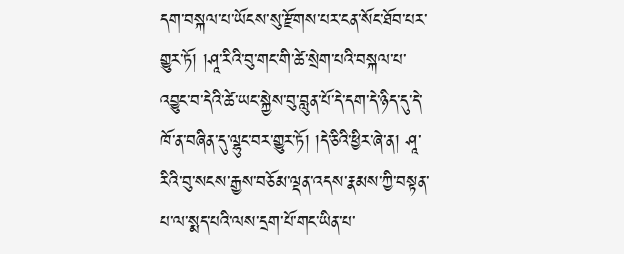དག་བསྐལ་པ་ཡོངས་སུ་རྫོགས་པར་ངན་སོང་ཐོབ་པར་གྱུར་ཏོ། །ཤཱ་རིའི་བུ་གང་གི་ཚེ་སྲེག་པའི་བསྐལ་པ་འབྱུང་བ་དེའི་ཚེ་ཡང་སྐྱེས་བུ་བླུན་པོ་དེ་དག་དེ་ཉིད་དུ་དེ་ཁོ་ན་བཞིན་དུ་ལྷུང་བར་གྱུར་ཏོ། །དེ་ཅིའི་ཕྱིར་ཞེ་ན། ཤཱ་རིའི་བུ་སངས་རྒྱས་བཅོམ་ལྡན་འདས་རྣམས་ཀྱི་བསྟན་པ་ལ་སྨད་པའི་ལས་དྲག་པོ་གང་ཡིན་པ་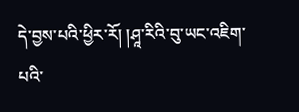དེ་བྱས་པའི་ཕྱིར་རོ། །ཤཱ་རིའི་བུ་ཡང་འཇིག་པའི་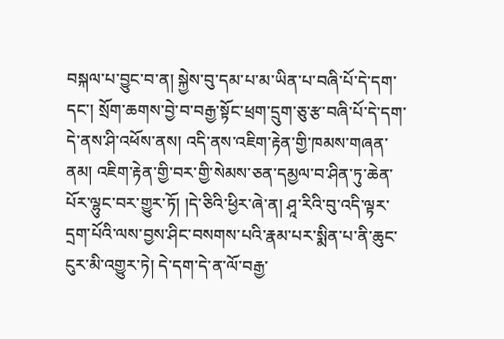བསྐལ་པ་བྱུང་བ་ན། སྐྱེས་བུ་དམ་པ་མ་ཡིན་པ་བཞི་པོ་དེ་དག་དང་། སྲོག་ཆགས་བྱེ་བ་བརྒྱ་སྟོང་ཕྲག་དྲུག་ཅུ་རྩ་བཞི་པོ་དེ་དག་དེ་ནས་ཤི་འཕོས་ནས། འདི་ནས་འཇིག་རྟེན་གྱི་ཁམས་གཞན་ནམ། འཇིག་རྟེན་གྱི་བར་གྱི་སེམས་ཅན་དམྱལ་བ་ཤིན་ཏུ་ཆེན་པོར་ལྷུང་བར་གྱུར་ཏོ། །དེ་ཅིའི་ཕྱིར་ཞེ་ན། ཤཱ་རིའི་བུ་འདི་ལྟར་དྲག་པོའི་ལས་བྱས་ཤིང་བསགས་པའི་རྣམ་པར་སྨིན་པ་ནི་ཆུང་ངུར་མི་འགྱུར་ཏེ། དེ་དག་དེ་ན་ལོ་བརྒྱ་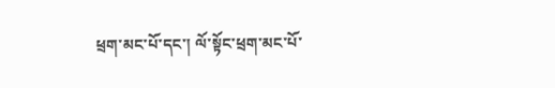ཕྲག་མང་པོ་དང་། ལོ་སྟོང་ཕྲག་མང་པོ་